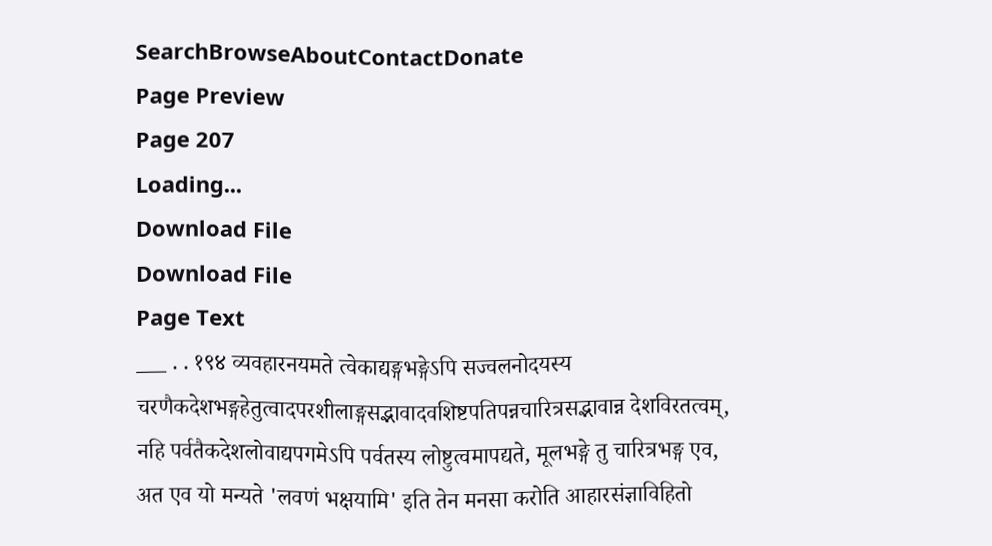SearchBrowseAboutContactDonate
Page Preview
Page 207
Loading...
Download File
Download File
Page Text
___ . . १९४ व्यवहारनयमते त्वेकाद्यङ्गभङ्गेऽपि सज्वलनोदयस्य चरणैकदेशभङ्गहेतुत्वादपरशीलाङ्गसद्भावादवशिष्टपतिपन्नचारित्रसद्भावान्न देशविरतत्वम्, नहि पर्वतैकदेशलोवाद्यपगमेऽपि पर्वतस्य लोष्टुत्वमापद्यते, मूलभङ्गे तु चारित्रभङ्ग एव, अत एव यो मन्यते 'लवणं भक्षयामि' इति तेन मनसा करोति आहारसंज्ञाविहितो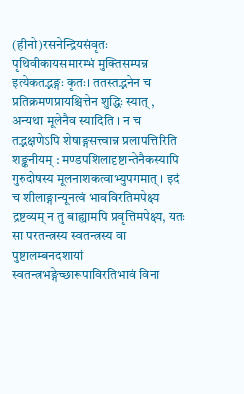(हीनो)रसनेन्द्रियसंवृतः पृथिवीकायसमारम्भं मुक्तिसम्पन्न इत्येकतद्भङ्गः कृतः। ततस्तद्भनेन च प्रतिक्रमणप्रायश्चित्तेन शुद्धिः स्यात् , अन्यथा मूलेनैव स्यादिति । न च तद्भक्षणेऽपि शेषाङ्गसत्त्वान्न प्रलापत्तिरिति शङ्कनीयम् : मण्डपशिलादृष्टान्तेनैकस्यापि गुरुदोषस्य मूलनाशकत्वाभ्युपगमात् । इदं च शीलाङ्गान्यूनत्वं भावविरतिमपेक्ष्य द्रष्टव्यम् न तु बाह्यामपि प्रवृत्तिमपेक्ष्य, यतः सा परतन्त्रस्य स्वतन्त्रस्य वा पुष्टालम्बनदशायां स्वतन्त्रभङ्गेच्छारूपाविरतिभावं विना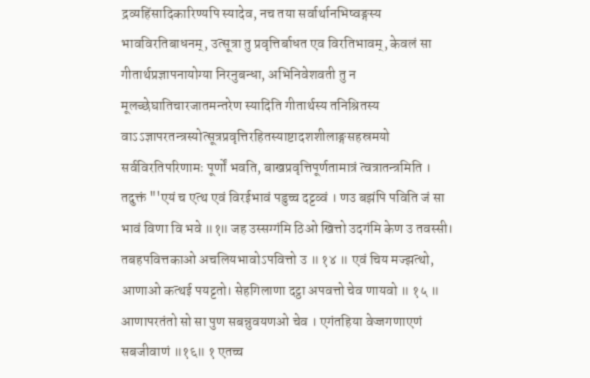द्रव्यहिंसादिकारिण्यपि स्यादेव, नच तया सर्वार्थानभिष्वङ्गस्य भावविरतिबाधनम्, उत्सूत्रा तु प्रवृत्तिर्बाधत एव विरतिभावम्, केवलं सा गीतार्थप्रज्ञापनायोग्या निरनुबन्धा, अभिनिवेशवती तु न मूलच्छेघातिचारजातमन्तरेण स्यादिति गीतार्थस्य तनिश्रितस्य वाऽऽज्ञापरतन्त्रस्योत्सूत्रप्रवृत्तिरहितस्याष्टादशशीलाङ्गसहस्रमयो सर्वविरतिपरिणामः पूर्णों भवति, बाखप्रवृत्तिपूर्णतामात्रं त्वत्रातन्त्रमिति । तदुक्तं "'एयं च एत्थ एवं विरईभावं पडुच्च दट्टव्वं । णउ बझंपि पविति जं सा भावं विणा वि भवे ॥१॥ जह उस्सग्गंमि ठिओ खित्तो उदगंमि केण उ तवस्सी। तबहपवित्तकाओ अचलियभावोऽपवित्तो उ ॥ १४ ॥ एवं चिय मज्झत्थो, आणाओ कत्थई पयट्टतो। सेहगिलाणा दट्ठा अपवत्तो चेव णायवो ॥ १५ ॥ आणापरतंतो सो सा पुण सबन्नुवयणओ चेव । एगंतहिया वेज्जगणाएणं सबजीवाणं ॥१६॥ १ एतच्च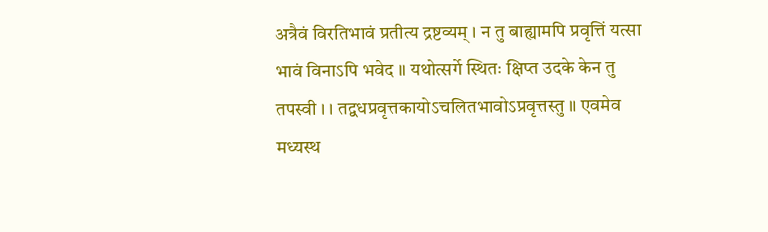अत्रैवं विरतिभावं प्रतीत्य द्रष्टव्यम् । न तु बाह्यामपि प्रवृत्तिं यत्सा भावं विनाऽपि भवेद ॥ यथोत्सर्गे स्थितः क्षिप्त उदके केन तु तपस्वी । । तद्वधप्रवृत्तकायोऽचलितभावोऽप्रवृत्तस्तु ॥ एवमेव मध्यस्थ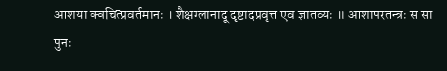आशया क्वचित्प्रवर्तमानः । शैक्षग्लानादू दृष्टादप्रवृत्त एव ज्ञातव्यः ॥ आशापरतन्त्रः स सा पुनः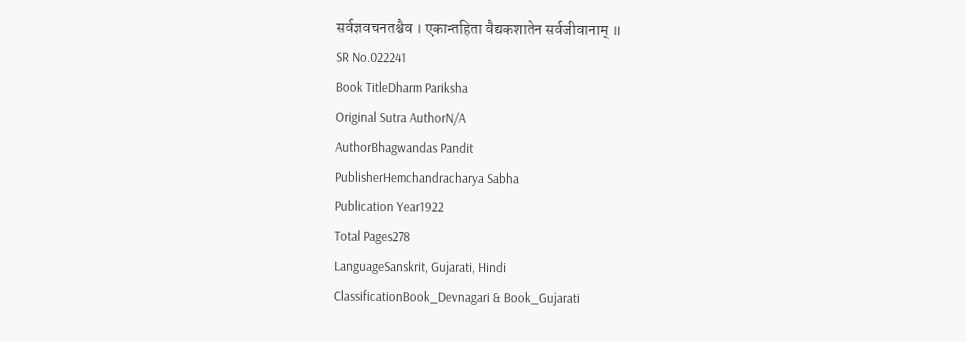सर्वज्ञवचनतश्चैव । एकान्तहिता वैद्यकशातेन सर्वजीवानाम् ॥
SR No.022241
Book TitleDharm Pariksha
Original Sutra AuthorN/A
AuthorBhagwandas Pandit
PublisherHemchandracharya Sabha
Publication Year1922
Total Pages278
LanguageSanskrit, Gujarati, Hindi
ClassificationBook_Devnagari & Book_Gujarati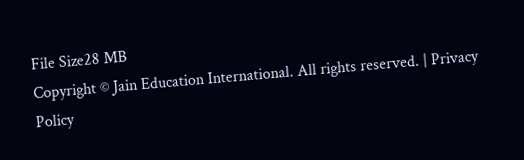File Size28 MB
Copyright © Jain Education International. All rights reserved. | Privacy Policy